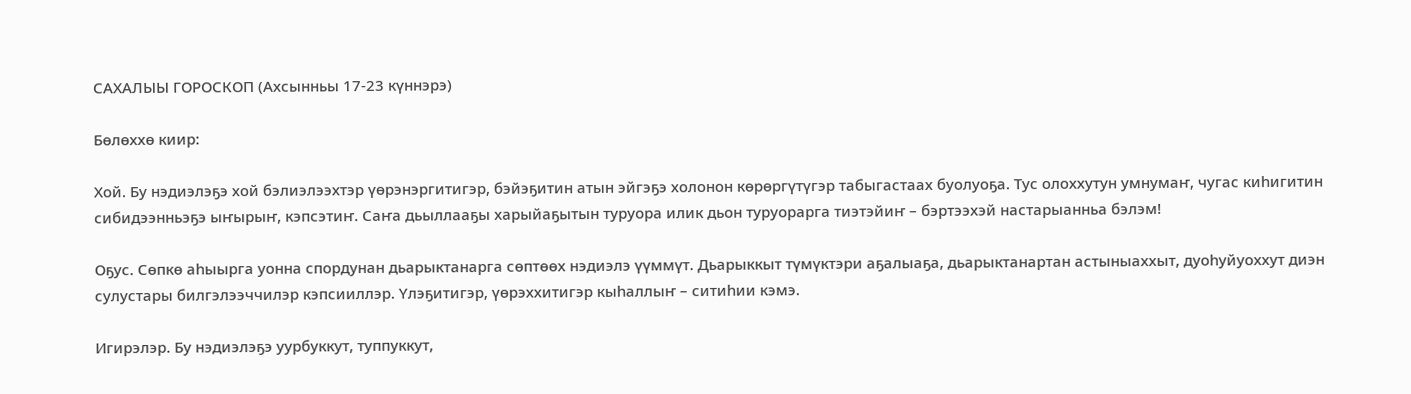САХАЛЫЫ ГОРОСКОП (Ахсынньы 17-23 күннэрэ)

Бөлөххө киир:

Хой. Бу нэдиэлэҕэ хой бэлиэлээхтэр үөрэнэргитигэр, бэйэҕитин атын эйгэҕэ холонон көрөргүтүгэр табыгастаах буолуоҕа. Тус олоххутун умнумаҥ, чугас киһигитин сибидээнньэҕэ ыҥырыҥ, кэпсэтиҥ. Саҥа дьыллааҕы харыйаҕытын туруора илик дьон туруорарга тиэтэйиҥ – бэртээхэй настарыанньа бэлэм!

Оҕус. Сөпкө аһыырга уонна спордунан дьарыктанарга сөптөөх нэдиэлэ үүммүт. Дьарыккыт түмүктэри аҕалыаҕа, дьарыктанартан астыныаххыт, дуоһуйуоххут диэн сулустары билгэлээччилэр кэпсииллэр. Үлэҕитигэр, үөрэххитигэр кыһаллыҥ – ситиһии кэмэ.

Игирэлэр. Бу нэдиэлэҕэ уурбуккут, туппуккут,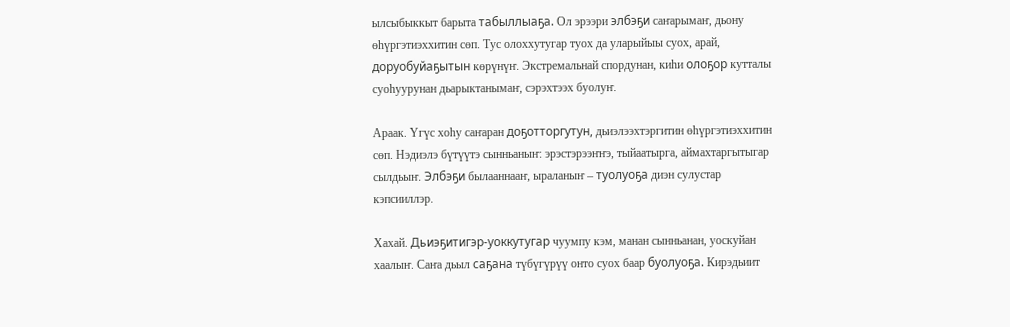ылсыбыккыт барыта табыллыаҕа. Ол эрээри элбэҕи саҥарымаҥ, дьону өһүргэтиэххитин сөп. Тус олоххутугар туох да уларыйыы суох, арай, доруобуйаҕытын көрүнүҥ. Экстремальнай спордунан, киһи олоҕор кутталы суоһуурунан дьарыктанымаҥ, сэрэхтээх буолуҥ.

Араак. Үгүс хоһу саҥаран доҕотторгутун, дьиэлээхтэргитин өһүргэтиэххитин сөп. Нэдиэлэ бүтүүтэ сынньаныҥ: эрэстэрээҥҥэ, тыйаатырга, аймахтаргытыгар сылдьыҥ. Элбэҕи былааннааҥ, ыраланыҥ – туолуоҕа диэн сулустар кэпсииллэр.

Хахай. Дьиэҕитигэр-уоккутугар чуумпу кэм, манан сынньанан, уоскуйан хаалыҥ. Саҥа дьыл саҕана түбүгүрүү онто суох баар буолуоҕа. Кирэдьиит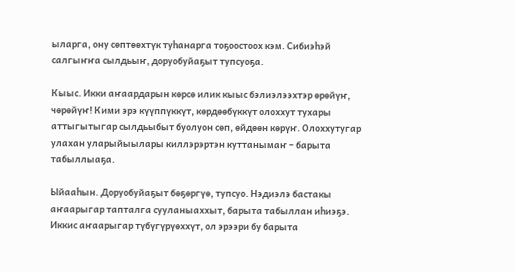ыларга, ону сөптөөхтүк туһанарга тоҕоостоох кэм. Сибиэһэй салгыҥҥа сылдьыҥ, доруобуйаҕыт тупсуоҕа.

Кыыс. Икки аҥаардарын көрсө илик кыыс бэлиэлээхтэр өрөйүҥ, чөрөйүҥ! Кими эрэ күүппүккүт, көрдөөбүккүт олоххут тухары аттыгытыгар сылдьыбыт буолуон сөп, өйдөөн көрүҥ. Олоххутугар улахан уларыйыылары киллэрэртэн куттанымаҥ – барыта табыллыаҕа.

Ыйааһын. Доруобуйаҕыт бөҕөргүө, тупсуо. Нэдиэлэ бастакы аҥаарыгар тапталга сууланыаххыт, барыта табыллан иһиэҕэ. Иккис аҥаарыгар түбүгүрүөххүт, ол эрээри бу барыта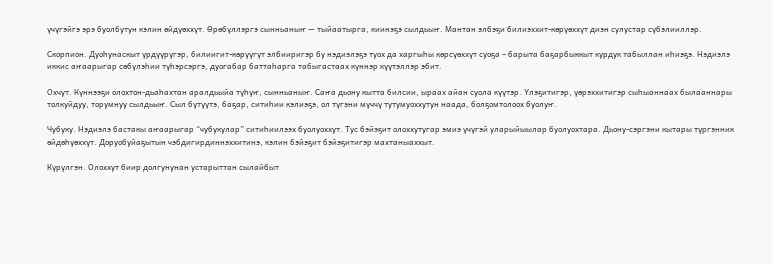үчүгэйгэ эрэ буолбутун кэлин өйдүөххүт. Өрөбүллэргэ сынньаныҥ — тыйаатырга, киинэҕэ сылдьыҥ. Мантан элбэҕи билиэххит-көрүөххүт диэн сулустар сүбэлииллэр.

Скорпион. Дуоһунаскыт үрдүүрүгэр, билиигит-көрүүгүт элбииригэр бу нэдиэлэҕэ туох да харгыһы көрсүөххүт суоҕа – барыта баҕарбыккыт курдук табыллан иһиэҕэ. Нэдиэлэ иккис аҥаарыгар сөбүлэһии түһэрсэргэ, дуогабар баттаһарга табыгастаах күннэр күүтэллэр эбит.

Охчут. Күннээҕи олохтон-дьаһахтан аралдьыйа түһүҥ, сынньаныҥ. Саҥа дьону кытта билсии, ыраах айан суола күүтэр. Үлэҕитигэр, үөрэххитигэр сыһыаннаах былааннары толкуйдуу, торумнуу сылдьыҥ. Сыл бүтүүтэ, баҕар, ситиһии кэлиэҕэ, ол түгэни мүччү тутумуоххутун наада, болҕомтолоох буолуҥ.

Чубуку. Нэдиэлэ бастакы аҥаарыгар “чубукулар” ситиһиилээх буолуоххут. Тус бэйэҕит олоххутугар эмиэ үчүгэй уларыйыылар буолуохтара. Дьону-сэргэни кытары түргэнник өйдөһүөххүт. Доруобуйаҕытын чэбдигирдиннэххитинэ, кэлин бэйэҕит бэйэҕитигэр махтаныаххыт.

Күрүлгэн. Олоххут биир долгунунан устарыттан сылайбыт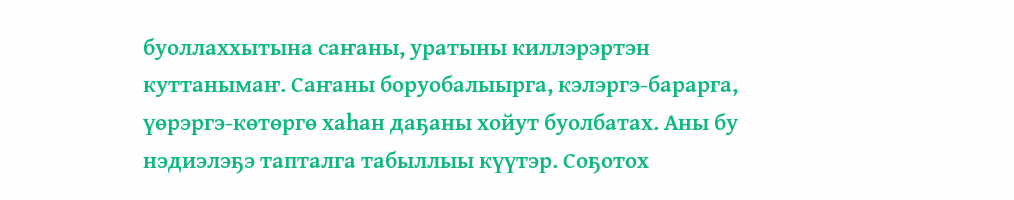буоллаххытына саҥаны, уратыны киллэрэртэн куттанымаҥ. Саҥаны боруобалыырга, кэлэргэ-барарга, үөрэргэ-көтөргө хаһан даҕаны хойут буолбатах. Аны бу нэдиэлэҕэ тапталга табыллыы күүтэр. Соҕотох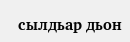сылдьар дьон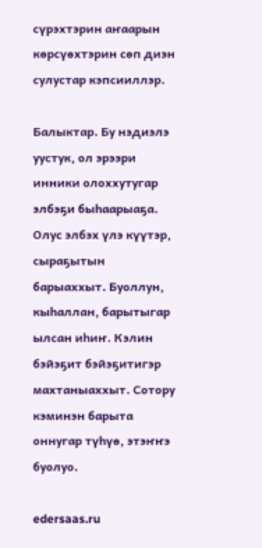сүрэхтэрин аҥаарын көрсүөхтэрин сөп диэн сулустар кэпсииллэр.

Балыктар. Бу нэдиэлэ уустук, ол эрээри инники олоххутугар элбэҕи быһаарыаҕа. Олус элбэх үлэ күүтэр, сыраҕытын барыаххыт. Буоллун, кыһаллан, барытыгар ылсан иһиҥ. Кэлин бэйэҕит бэйэҕитигэр махтаныаххыт. Сотору кэминэн барыта оннугар түһүө, этэҥҥэ буолуо.

edersaas.ru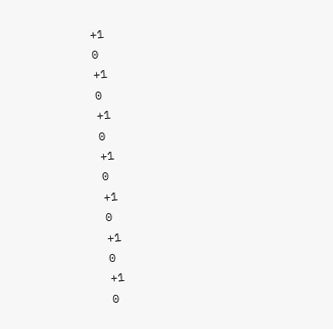+1
0
+1
0
+1
0
+1
0
+1
0
+1
0
+1
0